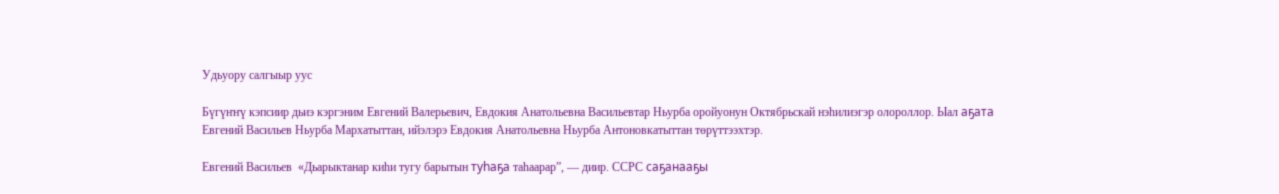Удьуору салгыыр уус

Бүгүҥҥү кэпсиир дьиэ кэргэним Евгений Валерьевич, Евдокия Анатольевна Васильевтар Ньурба оройуонун Октябрьскай нэһилиэгэр олороллор. Ыал аҕата Евгений Васильев Ньурба Мархатыттан, ийэлэрэ Евдокия Анатольевна Ньурба Антоновкатыттан төрүттээхтэр.

Евгений Васильев  «Дьарыктанар киһи тугу барытын туһаҕа таһаарар”, — диир. ССРС саҕанааҕы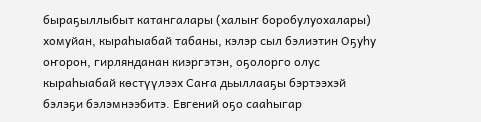быраҕыллыбыт катангалары (халыҥ боробулуохалары) хомуйан, кыраһыабай табаны, кэлэр сыл бэлиэтин Оҕуһу оҥорон, гирлянданан киэргэтэн, оҕолорго олус кыраһыабай көстүүлээх Саҥа дьыллааҕы бэртээхэй бэлэҕи бэлэмнээбитэ. Евгений оҕо сааһыгар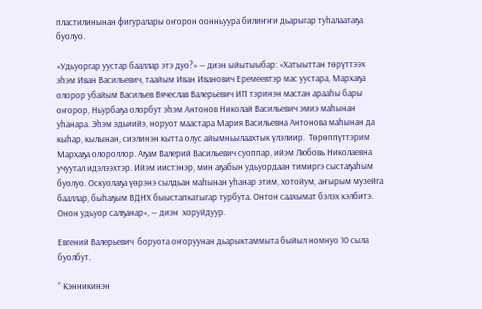пластилинынан фигуралары оҥорон оонньуура билиҥҥи дьарыгар туһалаатаҕа буолуо.

«Удьуоргар уустар бааллар этэ дуо?» — диэн ыйытыыбар: «Хатыыттан төрүттээх эһэм Иван Васильевич, таайым Иван Иванович Еремеевтэр мас уустара, Мархаҕа олорор убайым Васильев Вячеслав Валерьевич ИП тэринэн мастан арааһы бары оҥорор, Ньурбаҕа олорбут эһэм Антонов Николай Васильевич эмиэ маһынан уһанара. Эһэм эдьиийэ, норуот маастара Мария Васильевна Антонова маһынан да  кыһар, кылынан, сиэлинэн кытта олус айымньылаахтык үлэлиир.  Төрөппүттэрим Мархаҕа олороллор. Аҕам Валерий Васильевич суоппар, ийэм Любовь Николаевна учуутал идэлээхтэр. Ийэм иистэнэр, мин аҕабын удьуордаан тимиргэ сыстаҕаһым буолуо. Оскуолаҕа үөрэнэ сылдьан маһынан уһанар этим, хотойум, аҥырым музейга бааллар, быһаҕым ВДНХ быыстапкатыгар турбута. Онтон саахымат бэлэх кэлбитэ. Онон удьуор салҕанар», — диэн  хоруйдуур.

Евгений Валерьевич  боруота оҥоруунан дьарыктаммыта быйыл номнуо 10 сыла буолбут.

“ Кэнникинэн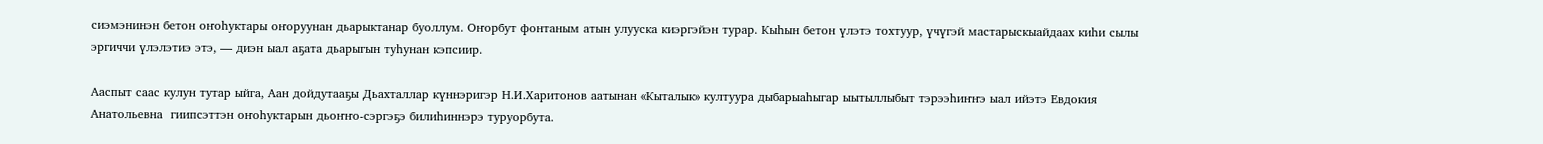сиэмэнинэн бетон оҥоһуктары оҥоруунан дьарыктанар буоллум. Оҥорбут фонтаным атын улууска киэргэйэн турар. Кыһын бетон үлэтэ тохтуур, үчүгэй мастарыскыайдаах киһи сылы эргиччи үлэлэтиэ этэ, — диэн ыал аҕата дьарыгын туһунан кэпсиир.

Ааспыт саас кулун тутар ыйга, Аан дойдутааҕы Дьахталлар күннэригэр Н.И.Харитонов аатынан «Кыталык» култуура дыбарыаһыгар ыытыллыбыт тэрээһиҥҥэ ыал ийэтэ Евдокия Анатольевна  гиипсэттэн оҥоһуктарын дьоҥҥо-сэргэҕэ билиһиннэрэ туруорбута.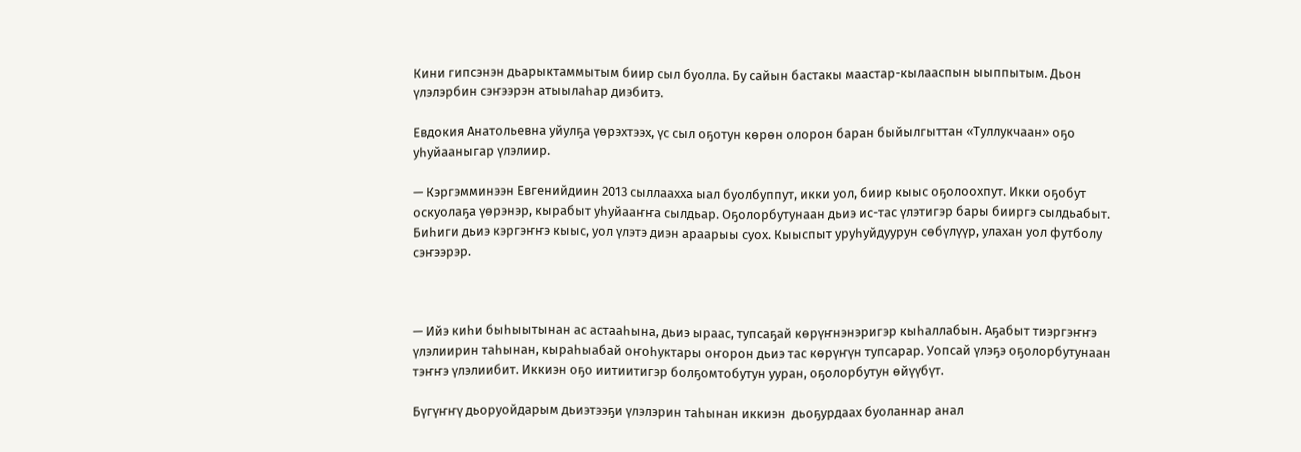Кини гипсэнэн дьарыктаммытым биир сыл буолла. Бу сайын бастакы маастар-кылааспын ыыппытым. Дьон үлэлэрбин сэҥээрэн атыылаһар диэбитэ.

Евдокия Анатольевна уйулҕа үөрэхтээх, үс сыл оҕотун көрөн олорон баран быйылгыттан «Туллукчаан» оҕо уһуйааныгар үлэлиир.

— Кэргэмминээн Евгенийдиин 2013 сыллаахха ыал буолбуппут, икки уол, биир кыыс оҕолоохпут. Икки оҕобут оскуолаҕа үөрэнэр, кырабыт уһуйааҥҥа сылдьар. Оҕолорбутунаан дьиэ ис-тас үлэтигэр бары бииргэ сылдьабыт. Биһиги дьиэ кэргэҥҥэ кыыс, уол үлэтэ диэн араарыы суох. Кыыспыт уруһуйдуурун сөбүлүүр, улахан уол футболу сэҥээрэр.



— Ийэ киһи быһыытынан ас астааһына, дьиэ ыраас, тупсаҕай көрүҥнэнэригэр кыһаллабын. Аҕабыт тиэргэҥҥэ үлэлиирин таһынан, кыраһыабай оҥоһуктары оҥорон дьиэ тас көрүҥүн тупсарар. Уопсай үлэҕэ оҕолорбутунаан тэҥҥэ үлэлиибит. Иккиэн оҕо иитиитигэр болҕомтобутун ууран, оҕолорбутун өйүүбүт.

Бүгүҥҥү дьоруойдарым дьиэтээҕи үлэлэрин таһынан иккиэн  дьоҕурдаах буоланнар анал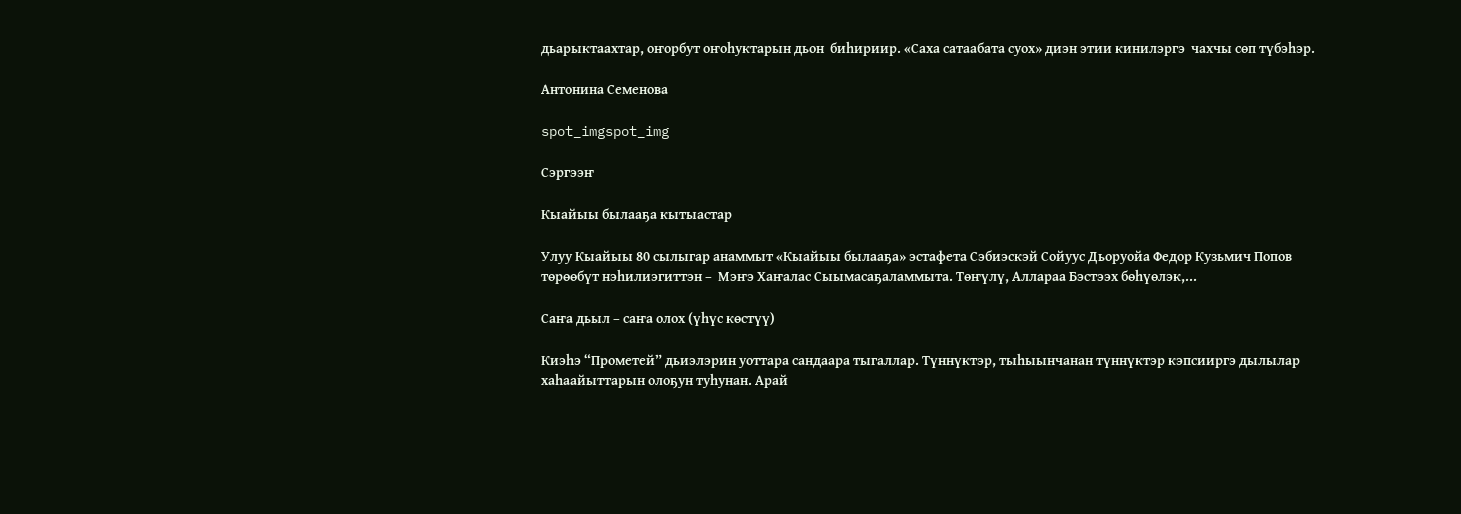дьарыктаахтар, оҥорбут оҥоһуктарын дьон  биһириир. «Саха сатаабата суох» диэн этии кинилэргэ  чахчы сөп түбэһэр.

Антонина Семенова

spot_imgspot_img

Сэргээҥ

Кыайыы былааҕа кытыастар

Улуу Кыайыы 80 сылыгар анаммыт «Кыайыы былааҕа» эстафета Сэбиэскэй Сойуус Дьоруойа Федор Кузьмич Попов төрөөбүт нэһилиэгиттэн –  Мэҥэ Хаҥалас Сыымасаҕаламмыта. Төҥүлү, Аллараа Бэстээх бөһүөлэк,...

Саҥа дьыл – саҥа олох (үһүс көстүү)

Киэһэ “Прометей” дьиэлэрин уоттара сандаара тыгаллар. Түннүктэр, тыһыынчанан түннүктэр кэпсииргэ дылылар хаһаайыттарын олоҕун туһунан. Арай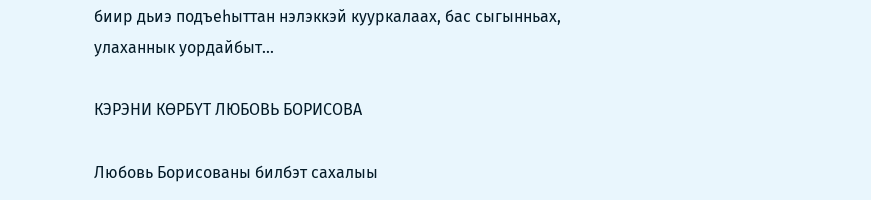биир дьиэ подъеһыттан нэлэккэй кууркалаах, бас сыгынньах, улаханнык уордайбыт...

КЭРЭНИ КӨРБҮТ ЛЮБОВЬ БОРИСОВА

Любовь Борисованы билбэт сахалыы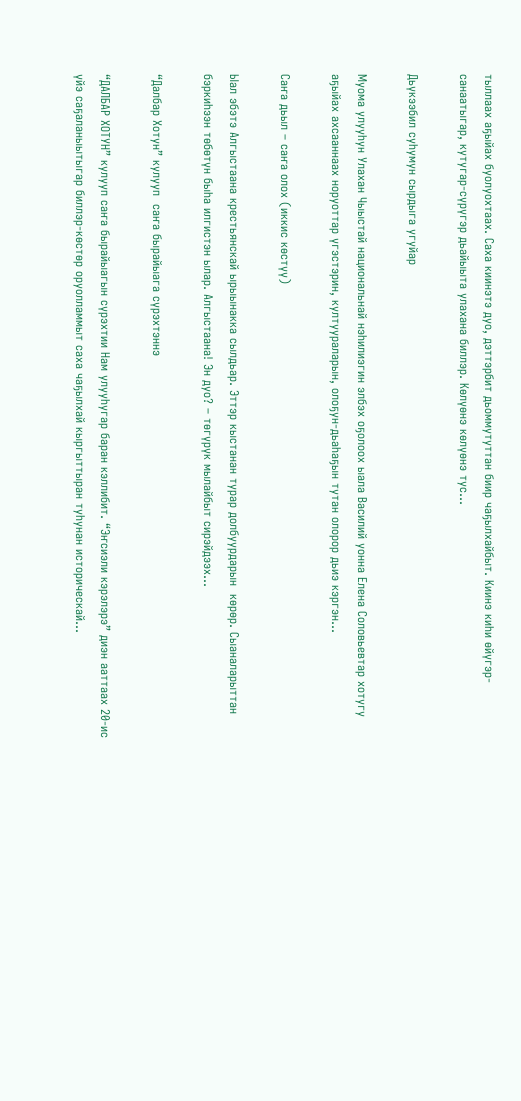тыллаах аҕыйах буолуохтаах. Саха киинэтэ дуо, дэттэрбит дьоммутуттан биир чаҕылхайбыт. Киинэ киһи өйүгэр-санаатыгар, кутугар-сүрүгэр дьайыыта улахана биллэр. Көлүөнэ көлүөнэ тус...

Дьүкээбил суһумун сырдыга угуйар

Муома улууһун Улахан Чыыстай национальнай нэһилиэгин элбэх оҕолоох ыала Василий уонна Елена Соловьевтар хотугу аҕыйах ахсааннаах норуоттар үгэстэрин, култуураларын, олоҕун-дьаһаҕын тутан олорор дьиэ кэргэн...

Саҥа дьыл – саҥа олох (иккис көстүү)

Ыал эбэтэ Алгыстаана крестьянскай ырыынакка сылдьар. Эттэр кыстанан турар долбуурдарын  көрөр. Сыаналарыттан бэркиһээн төбөтүн быһа илгистэн ылар. Алгыстаана! Эн дуо? – төгүрүк мылайбыт сирэйдээх...

“Далбар Хотун” кулууп  саҥа бырайыага сүрэхтэннэ

“ДАЛБАР ХОТУН” кулууп саҥа бырайыагын сүрэхтии Нам улууһугар баран кэллибит. “Эҥсиэли кэрэлэрэ” диэн ааттаах 20-ис үйэ саҕаланыытыгар биллэр-көстөр оруолламмыт саха чаҕылхай кыргыттыран туһунан историческай...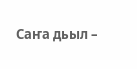Саҥа дьыл –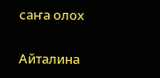саҥа олох

Айталина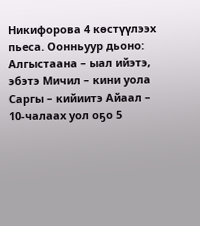Никифорова 4 көстүүлээх пьеса. Оонньуур дьоно: Алгыстаана – ыал ийэтэ, эбэтэ Мичил – кини уола Саргы – кийиитэ Айаал – 10-чалаах уол оҕо 5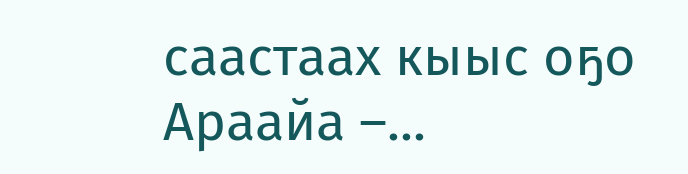саастаах кыыс оҕо Араайа –...